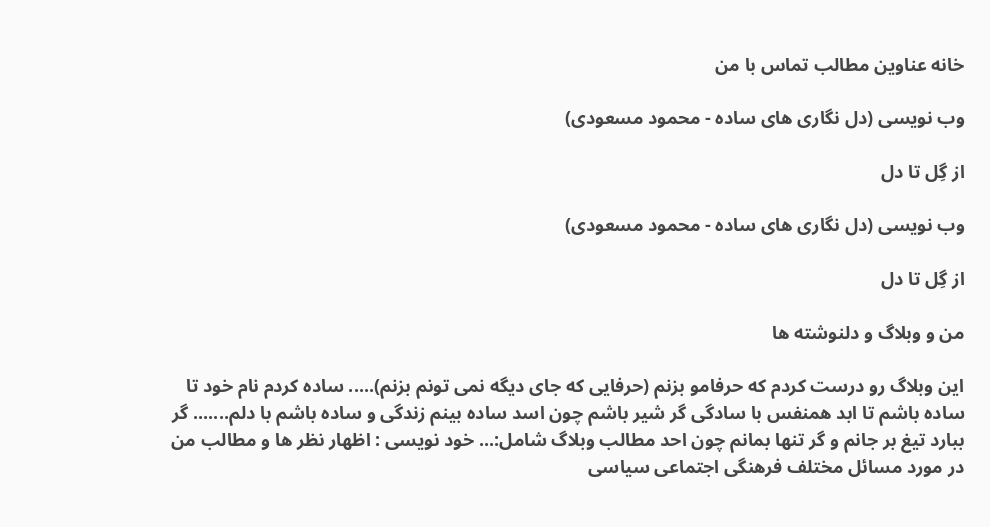خانه عناوین مطالب تماس با من

وب نویسی (دل نگاری های ساده - محمود مسعودی)

از گِل تا دل

وب نویسی (دل نگاری های ساده - محمود مسعودی)

از گِل تا دل

من و وبلاگ و دلنوشته ها

این وبلاگ رو درست کردم که حرفامو بزنم (حرفایی که جای دیگه نمی تونم بزنم)..... ساده کردم نام خود تا ساده باشم تا ابد همنفس با سادگی گر شیر باشم چون اسد ساده بینم زندگی و ساده باشم با دلم....... گر ببارد تیغ بر جانم و گر تنها بمانم چون احد مطالب وبلاگ شامل:... خود نویسی : اظهار نظر ها و مطالب من در مورد مسائل مختلف فرهنگی اجتماعی سیاسی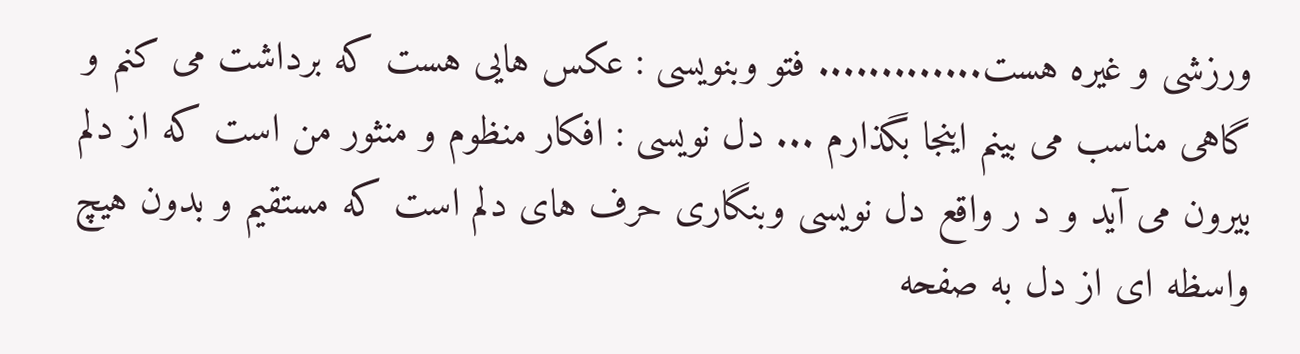ورزشی و غیره هست............. فتو وبنویسی : عکس هایی هست که برداشت می کنم و گاهی مناسب می بینم اینجا بگذارم ... دل نویسی : افکار منظوم و منثور من است که از دلم بیرون می آید و د ر واقع دل نویسی وبنگاری حرف های دلم است که مستقیم و بدون هیچ واسظه ای از دل به صفحه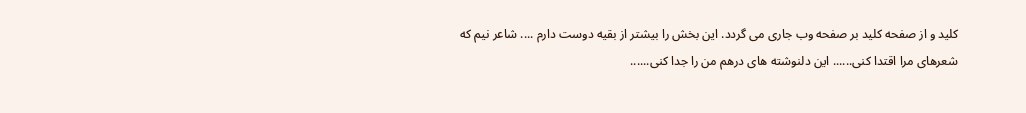کلید و از صفحه کلید بر صفحه وب جاری می گردد. این بخش را بیشتر از بقیه دوست دارم .... شاعر نیم که شعرهای مرا اقتدا کنی...... این دلنوشته های درهم من را جدا کنی......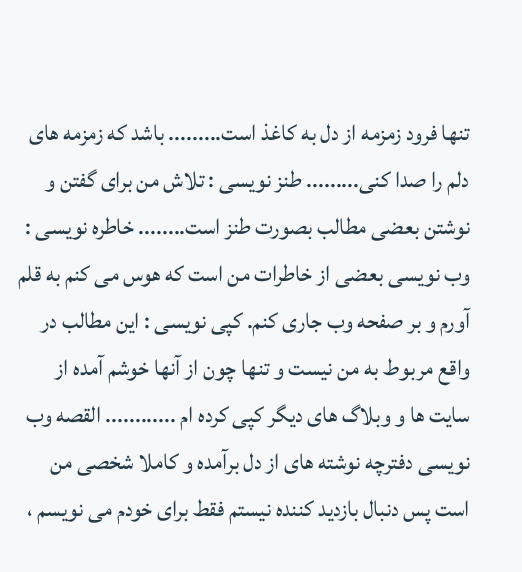تنها فرود زمزمه از دل به کاغذ است......... باشد که زمزمه های دلم را صدا کنی......... طنز نویسی : تلاش من برای گفتن و نوشتن بعضی مطالب بصورت طنز است........ خاطره نویسی : وب نویسی بعضی از خاطرات من است که هوس می کنم به قلم آورم و بر صفحه وب جاری کنم. کپی نویسی : این مطالب در واقع مربوط به من نیست و تنها چون از آنها خوشم آمده از سایت ها و وبلاگ های دیگر کپی کرده ام ............ القصه وب نویسی دفترچه نوشته های از دل برآمده و کاملا شخصی من است پس دنبال بازدید کننده نیستم فقط برای خودم می نویسم ،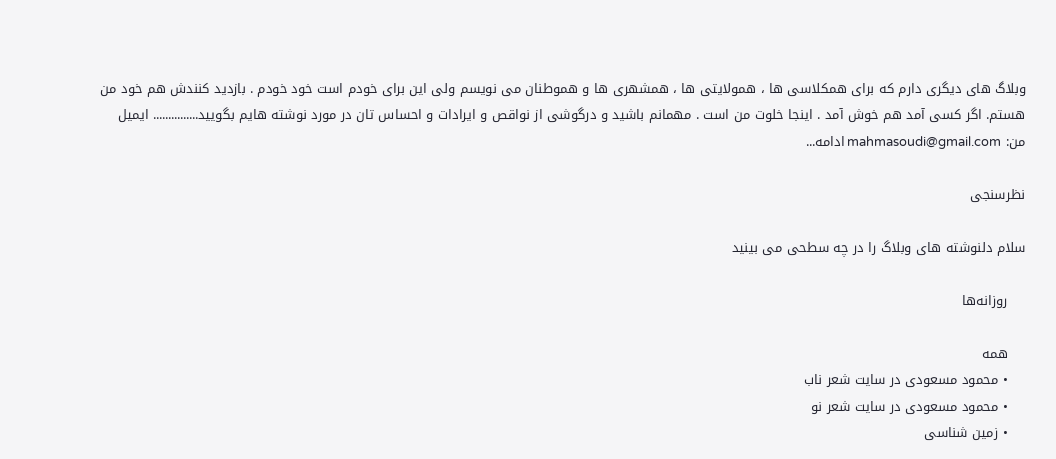وبلاگ های دیگری دارم که برای همکلاسی ها ، همولایتی ها ، همشهری ها و هموطنان می نویسم ولی این برای خودم است خود خودم . بازدید کنندش هم خود من هستم. اگر کسی آمد هم خوش آمد . اینجا خلوت من است . مهمانم باشید و درگوشی از نواقص و ایرادات و احساس تان در مورد نوشته هایم بگویید............... ایمیل من: mahmasoudi@gmail.com ادامه...

نظرسنجی

سلام دلنوشته های وبلاگ را در چه سطحی می بینید

    روزانه‌ها

    همه
    • محمود مسعودی در سایت شعر ناب
    • محمود مسعودی در سایت شعر نو
    • زمین شناسی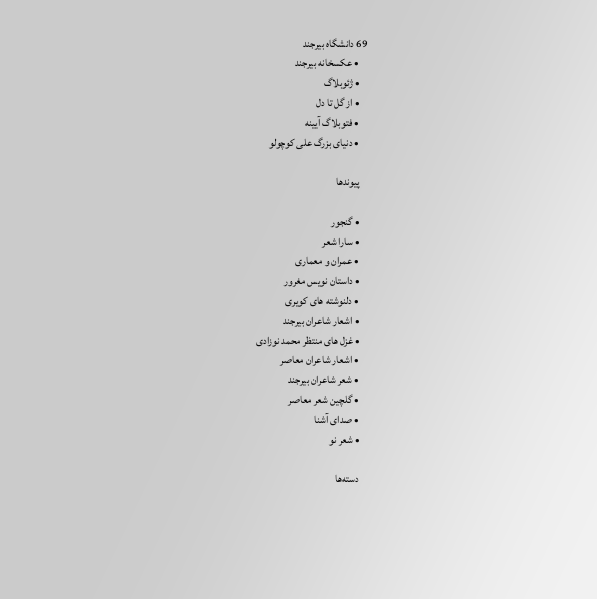69 دانشگاه بیرجند
    • عکسخانه بیرجند
    • ژئوبلاگ
    • از گل تا دل
    • فتوبلاگ آیینه
    • دنیای بزرگ علی کوچولو

    پیوندها

    • گنجور
    • سارا شعر
    • عمران و معماری
    • داستان نویس مغرور
    • دلنوشته های کویری
    • اشعار شاعران بیرجند
    • غزل های منتظر محمد نوزادی
    • اشعار شاعران معاصر
    • شعر شاعران بیرجند
    • گلچین شعر معاصر
    • صدای آشنا
    • شعر نو

    دسته‌ها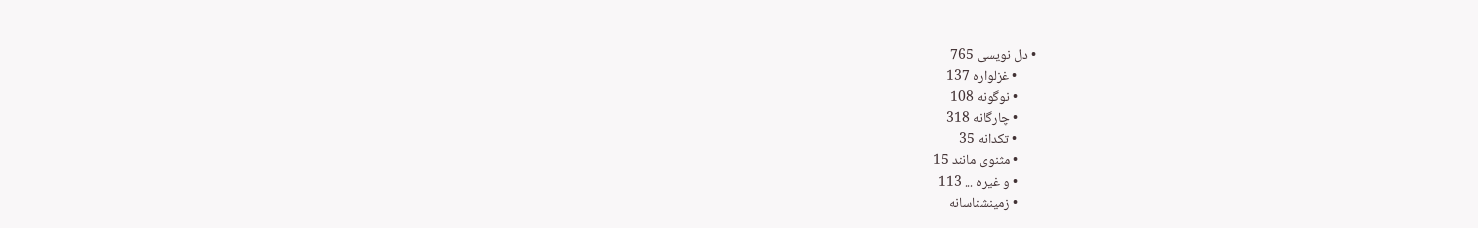• دل نویسی 765
      • غزلواره 137
      • نوگونه 108
      • چارگانه 318
      • تکدانه 35
      • مثنوی مانند 15
      • و غیره ... 113
      • زمینشناسانه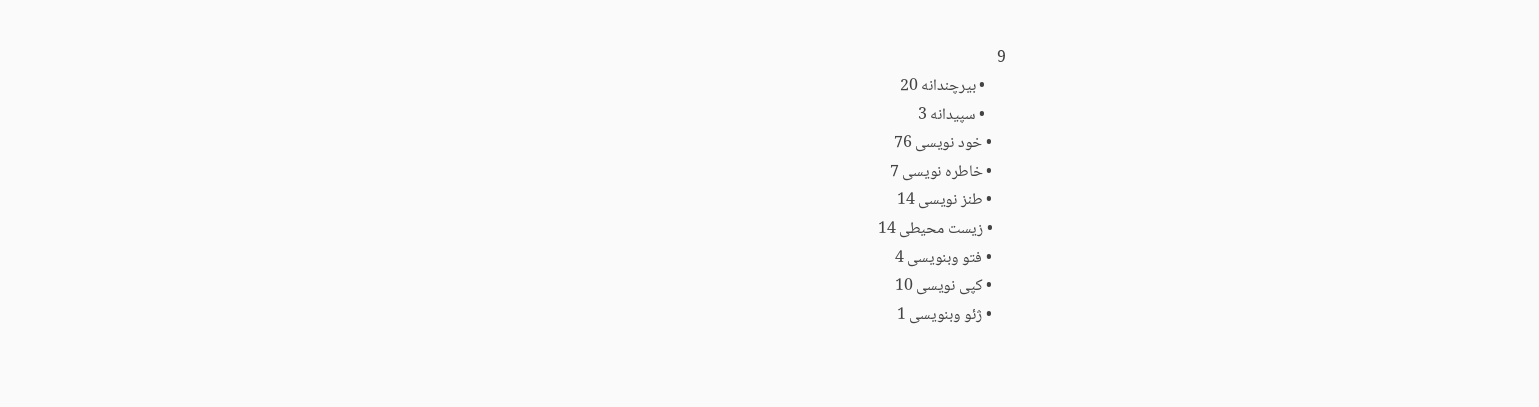9
      • بیرچندانه 20
      • سپیدانه 3
    • خود نویسی 76
    • خاطره نویسی 7
    • طنز نویسی 14
    • زیست محیطی 14
    • فتو وبنویسی 4
    • کپی نویسی 10
    • ژئو وبنویسی 1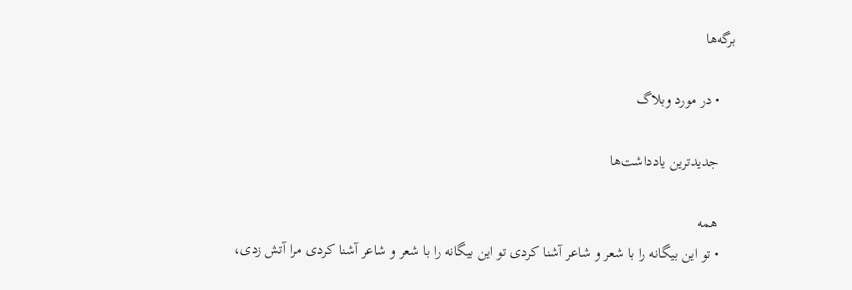برگه‌ها

    • در مورد وبلاگ

    جدیدترین یادداشت‌ها

    همه
    • تو این بیگانه را با شعر و شاعر آشنا کردی تو این بیگانه را با شعر و شاعر آشنا کردی مرا آتش زدی،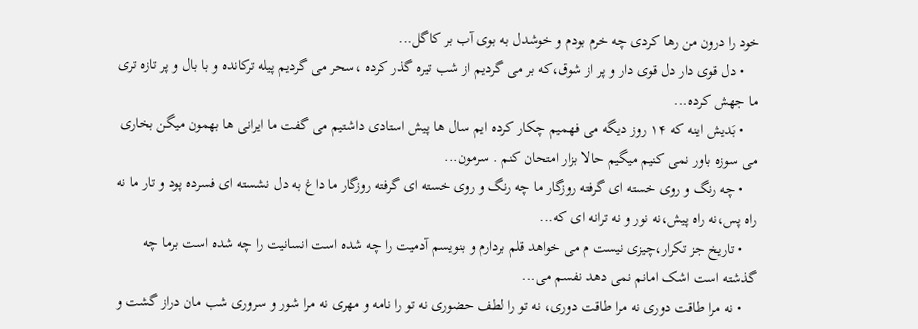خود را درون من رها کردی چه خرم بودم و خوشدل به بوی آب بر کاگل...
    • دل قوی دار دل قوی دار و پر از شوق،که بر می گردیم از شب تیره گذر کرده ،سحر می گردیم پیله ترکانده و با بال و پر تازه تری ما جهش کرده...
    • بَدیش اینه که ۱۴ روز دیگه می فهمیم چکار کرده ایم سال ها پیش استادی داشتیم می گفت ما ایرانی ها بهمون میگن بخاری می سوزه باور نمی کنیم میگیم حالا بزار امتحان کنم . سرمون...
    • چه رنگ و روی خسته ای گرفته روزگار ما چه رنگ و روی خسته ای گرفته روزگار ما داغ به دل نشسته ای فسرده پود و تار ما نه راه پس،نه راه پیش،نه نور و نه ترانه ای که...
    • تاریخ جز تکرار،چیزی نیست م می خواهد قلم بردارم و بنویسم آدمیت را چه شده است انسانیت را چه شده است برما چه گذشته است اشک امانم نمی دهد نفسم می...
    • نه مرا طاقت دوری نه مرا طاقت دوری، نه تو را لطف حضوری نه تو را نامه و مهری نه مرا شور و سروری شب مان دراز گشت و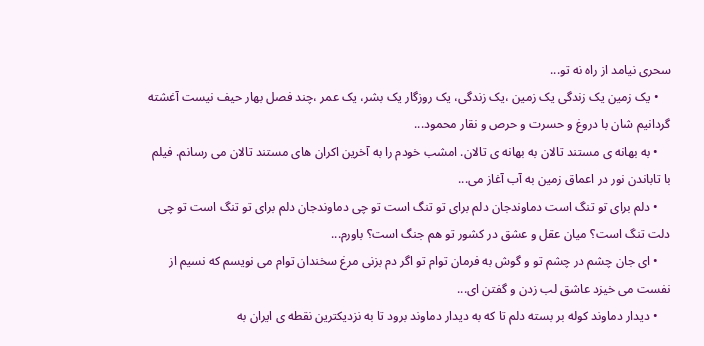سحری نیامد از راه نه تو...
    • یک زمین یک زندگی یک زمین ،یک زندگی، یک روزگار یک بشر، یک عمر ،چند فصل بهار حیف نیست آغشته گردانیم شان با دروغ و حسرت و حرص و نقار محمود...
    • به بهانه ی مستند تالان به بهانه ی تالان. امشب خودم را به آخرین اکران های مستند تالان می رسانم. فیلم با تاباندن نور در اعماق زمین به آب آغاز می...
    • دلم برای تو تنگ است دماوندجان دلم برای تو تنگ است تو چی دماوندجان دلم برای تو تنگ است تو چی دلت تنگ است؟ میان عقل و عشق در کشور تو هم جنگ است؟ باورم...
    • ای جان چشم در چشم تو و گوش به فرمان توام تو اگر دم بزنی مرغ سخندان توام می نویسم که نسیم از نفست می خیزد عاشق لب زدن و گفتن ای...
    • دیدار دماوند کوله بر بسته دلم تا که به دیدار دماوند برود تا به نزدیکترین نقطه ی ایران به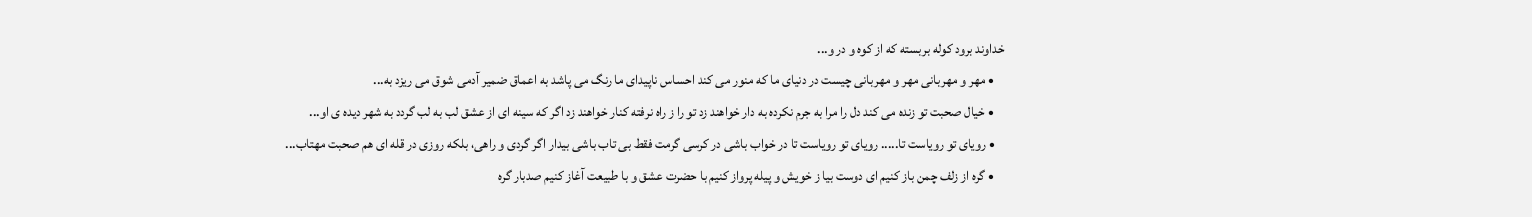خداوند برود کوله بربسته که از کوه و در و...
    • مهر و مهربانی مهر و مهربانی چیست در دنیای ما که منور می کند احساس ناپیدای ما رنگ می پاشد به اعماق ضمیر آدمی شوق می ریزد به...
    • خیال صحبت تو زنده می کند دل را مرا به جرم نکرده به دار خواهند زد تو را ز راه نرفته کنار خواهند زد اگر که سینه ای از عشق لب به لب گردد به شهر دیده ی او...
    • رویای تو رویاست تا..... رویای تو رویاست تا در خواب باشی در کرسی گرمت فقط بی تاب باشی بیدار اگر گردی و راهی، بلکه روزی در قله ای هم صحبت مهتاب...
    • گره از زلف چمن باز کنیم ای دوست بیا ز خویش و پیله پرواز کنیم با حضرت عشق و با طبیعت آغاز کنیم صدبار گره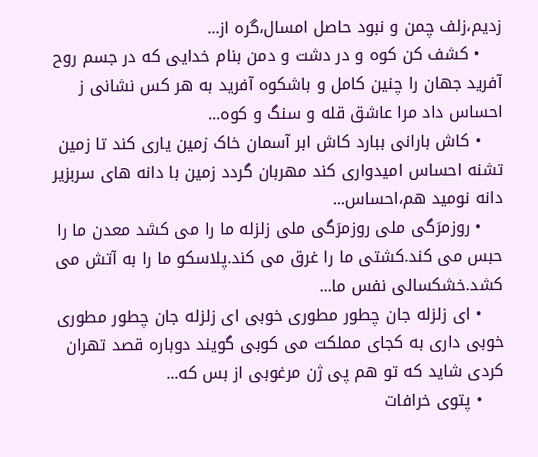زدیم،زلف چمن و نبود حاصل امسال،گره از...
    • کشف کن کوه و در دشت و دمن بنام خدایی که در جسم روح آفرید جهان را چنین کامل و باشکوه آفرید به هر کس نشانی ز احساس داد مرا عاشق قله و سنگ و کوه...
    • کاش بارانی ببارد کاش ابر آسمان خاک زمین یاری کند تا زمین تشنه احساس امیدواری کند مهربان گردد زمین با دانه های سربزیر دانه نومید هم،احساس...
    • روزمرَگی ملی روزمرَگی ملی زلزله ما را می کشد معدن ما را حبس می کند.کشتی ما را غرق می کند.پلاسکو ما را به آتش می کشد.خشکسالی نفس ما...
    • ای زلزله جان چطور مطوری خوبی ای زلزله جان چطور مطوری خوبی داری به کجای مملکت می کوبی گویند دوباره قصد تهران کردی شاید که تو هم پی ژن مرغوبی از بس که...
    • پتوی خرافات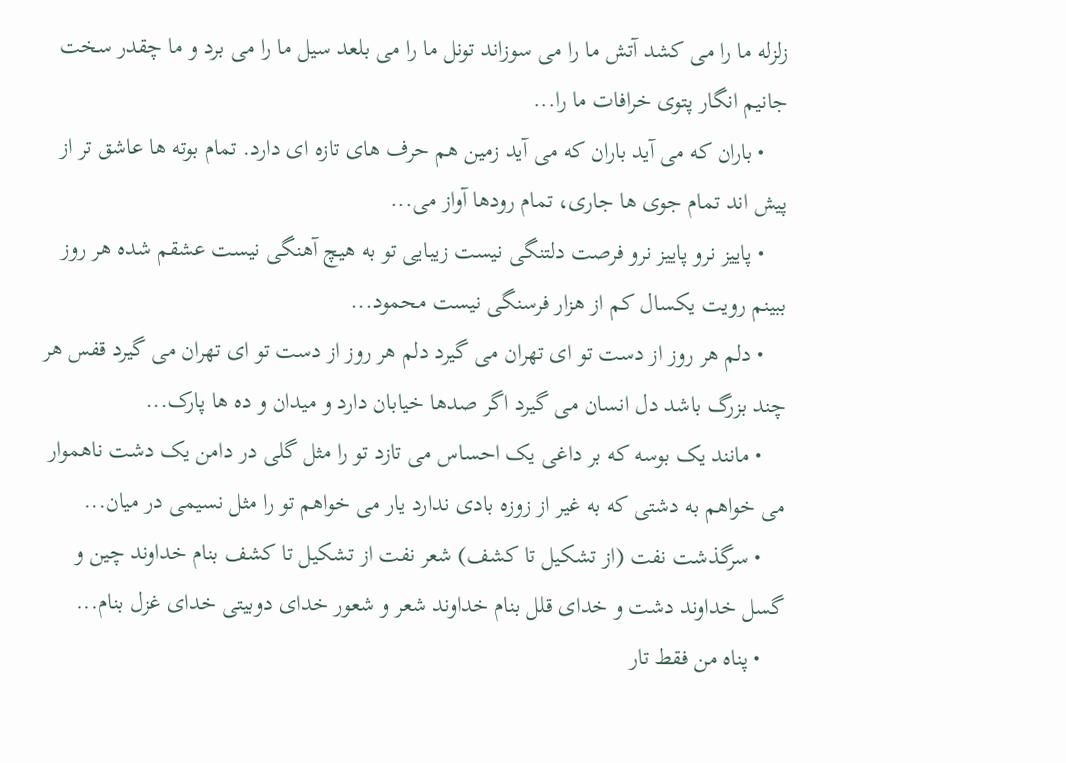زلزله ما را می کشد آتش ما را می سوزاند تونل ما را می بلعد سیل ما را می برد و ما چقدر سخت جانیم انگار پتوی خرافات ما را...
    • باران که می آید باران که می آید زمین هم حرف های تازه ای دارد. تمام بوته ها عاشق تر از پیش اند تمام جوی ها جاری، تمام رودها آواز می...
    • پاییز نرو پاییز نرو فرصت دلتنگی نیست زیبایی تو به هیچ آهنگی نیست عشقم شده هر روز ببینم رویت یکسال کم از هزار فرسنگی نیست محمود...
    • دلم هر روز از دست تو ای تهران می گیرد دلم هر روز از دست تو ای تهران می گیرد قفس هر چند بزرگ باشد دل انسان می گیرد اگر صدها خیابان دارد و میدان و ده ها پارک...
    • مانند یک بوسه که بر داغی یک احساس می تازد تو را مثل گلی در دامن یک دشت ناهموار می خواهم به دشتی که به غیر از زوزه بادی ندارد یار می خواهم تو را مثل نسیمی در میان...
    • سرگذشت نفت (از تشکیل تا کشف) شعر نفت از تشکیل تا کشف بنام خداوند چین و گسل خداوند دشت و خدای قلل بنام خداوند شعر و شعور خدای دوبیتی خدای غزل بنام...
    • پناه من فقط تار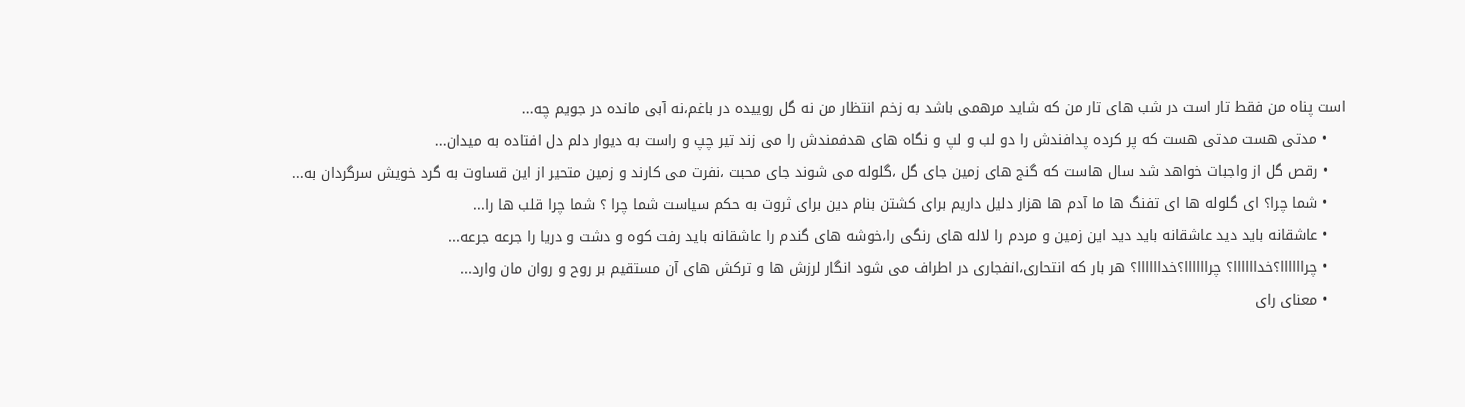است پناه من فقط تار است در شب های تار من که شاید مرهمی باشد به زخم انتظار من نه گل روییده در باغم،نه آبی مانده در جویم چه...
    • مدتی هست مدتی هست که پر کرده پدافندش را دو لب و لپ و نگاه های هدفمندش را می زند تیر چپ و راست به دیوار دلم دل افتاده به میدان...
    • رقص گل از واجبات خواهد شد سال هاست که گنج های زمین جای گل ،گلوله می شوند جای محبت ،نفرت می کارند و زمین متحیر از این قساوت به گرد خویش سرگردان به...
    • شما چرا؟ ای گلوله ها ای تفنگ ها ما آدم ها هزار دلیل داریم برای کشتن بنام دین برای ثروت به حکم سیاست شما چرا ؟ شما چرا قلب ها را...
    • عاشقانه باید دید عاشقانه باید دید این زمین و مردم را لاله های رنگی را،خوشه های گندم را عاشقانه باید رفت کوه و دشت و دریا را جرعه جرعه...
    • چراااااا؟خداااااا؟ چراااااا؟خداااااا؟ هر بار که انتحاری،انفجاری در اطراف می شود انگار لرزش ها و ترکش های آن مستقیم بر روح و روان مان وارد...
    • معنای رای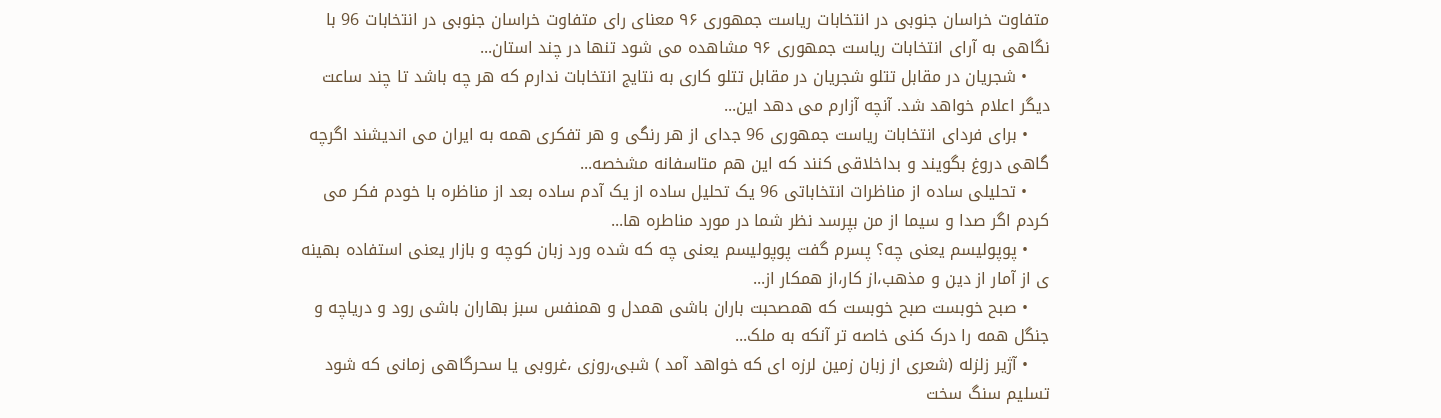متفاوت خراسان جنوبی در انتخابات ریاست جمهوری ۹۶ معنای رای متفاوت خراسان جنوبی در انتخابات 96 با نگاهی به آرای انتخابات ریاست جمهوری ۹۶ مشاهده می شود تنها در چند استان...
    • شجریان در مقابل تتلو شجریان در مقابل تتلو کاری به نتایج انتخابات ندارم که هر چه باشد تا چند ساعت دیگر اعلام خواهد شد. آنچه آزارم می دهد این...
    • برای فردای انتخابات ریاست جمهوری 96 جدای از هر رنگی و هر تفکری همه به ایران می اندیشند اگرچه گاهی دروغ بگویند و بداخلاقی کنند که این هم متاسفانه مشخصه...
    • تحلیلی ساده از مناظرات انتخاباتی 96 یک تحلیل ساده از یک آدم ساده بعد از مناظره با خودم فکر می کردم اگر صدا و سیما از من بپرسد نظر شما در مورد مناطره ها...
    • پوپولیسم یعنی چه؟ پسرم گفت پوپولیسم یعنی چه که شده ورد زبان کوچه و بازار یعنی استفاده بهینه ی از آمار از دین و مذهب،از کار،از همکار از...
    • صبح خوبست صبح خوبست که همصحبت باران باشی همدل و همنفس سبز بهاران باشی رود و دریاچه و جنگل همه را درک کنی خاصه تر آنکه به ملک...
    • آژیر زلزله (شعری از زبان زمین لرزه ای که خواهد آمد ) شبی،روزی ،غروبی یا سحرگاهی زمانی که شود تسلیم سنگ سخت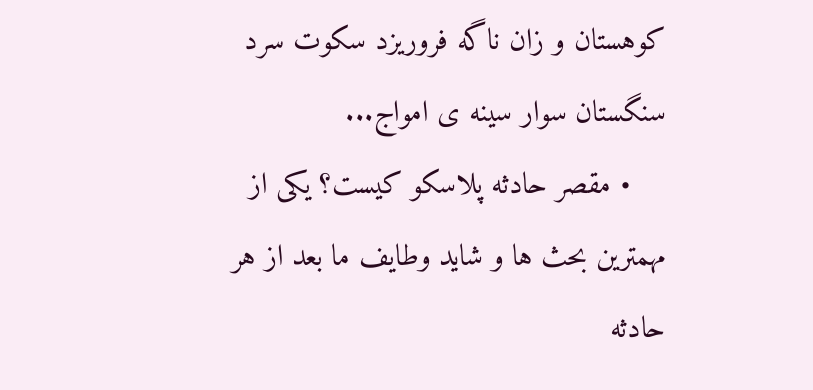کوهستان و زان ناگه فروریزد سکوت سرد سنگستان سوار سینه ی امواج...
    • مقصر حادثه پلاسکو کیست؟ یکی از مهمترین بحث ها و شاید وطایف ما بعد از هر حادثه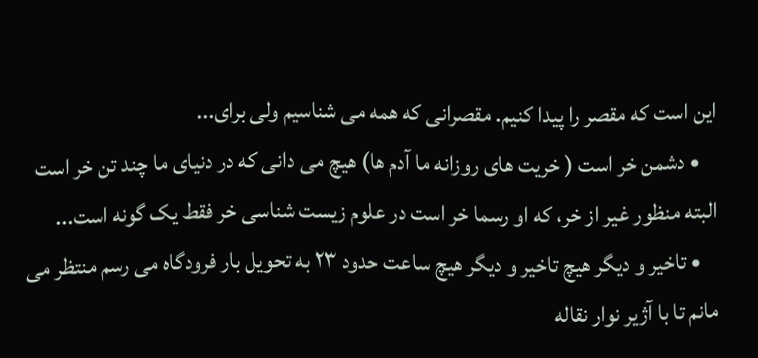این است که مقصر را پیدا کنیم. مقصرانی که همه می شناسیم ولی برای...
    • دشمن خر است ( خریت های روزانه ما آدم ها) هیچ می دانی که در دنیای ما چند تن خر است البته منظور غیر از خر، که او رسما خر است در علوم زیست شناسی خر فقط یک گونه است...
    • تاخیر و دیگر هیچ تاخیر و دیگر هیچ ساعت حدود ۲۳ به تحویل بار فرودگاه می رسم منتظر می مانم تا با آژیر نوار نقاله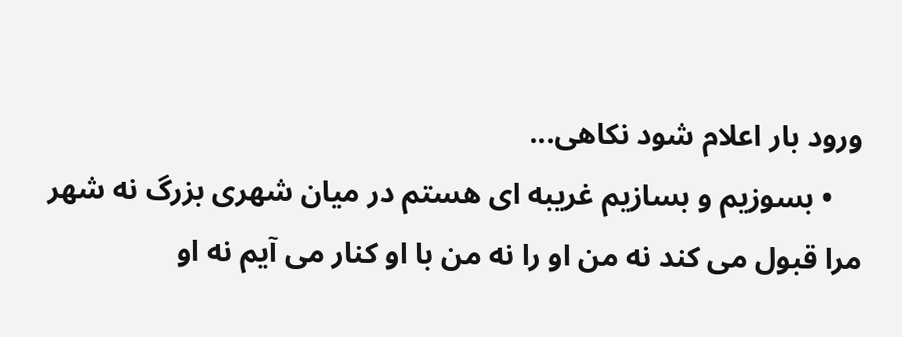ورود بار اعلام شود نکاهی...
    • بسوزیم و بسازیم غریبه ای هستم در میان شهری بزرگ نه شهر مرا قبول می کند نه من او را نه من با او کنار می آیم نه او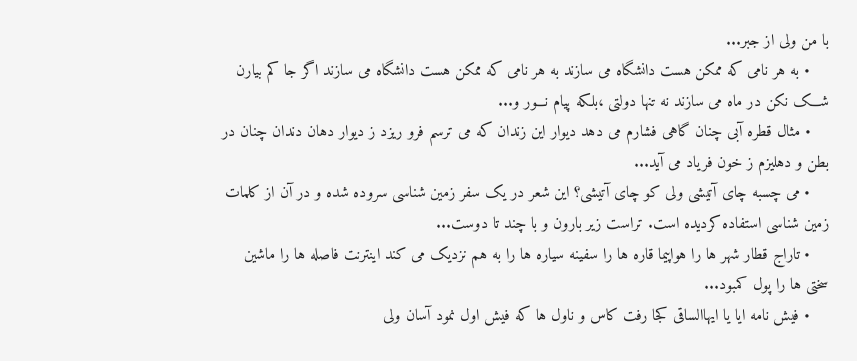با من ولی از جبر...
    • به هر نامی که ممکن هست دانشگاه می سازند به هر نامی که ممکن هست دانشگاه می سازند اگر جا کم بیارن شـــک نکن در ماه می سازند نه تنها دولتی ،بلکه پیام نـــور و...
    • مثال قطره آبی چنان گاهی فشارم می دهد دیوار این زندان که می ترسم فرو ریزد ز دیوار دهان دندان چنان در بطن و دهلیزم ز خون فریاد می آید...
    • می چسبه چای آتیشی ولی کو چای آتیشی؟ این شعر در یک سفر زمین شناسی سروده شده و در آن از کلمات زمین شناسی استفاده کردیده است. تراست زیر بارون و با چند تا دوست...
    • تاراج قطار شهر ها را هواپیما قاره ها را سفینه سیاره ها را به هم نزدیک می کند اینترنت فاصله ها را ماشین سختی ها را پول کمبود...
    • فیش نامه ایا یا ایهاالساقی کجا رفت کاس و ناول ها که فیش اول نمود آسان ولی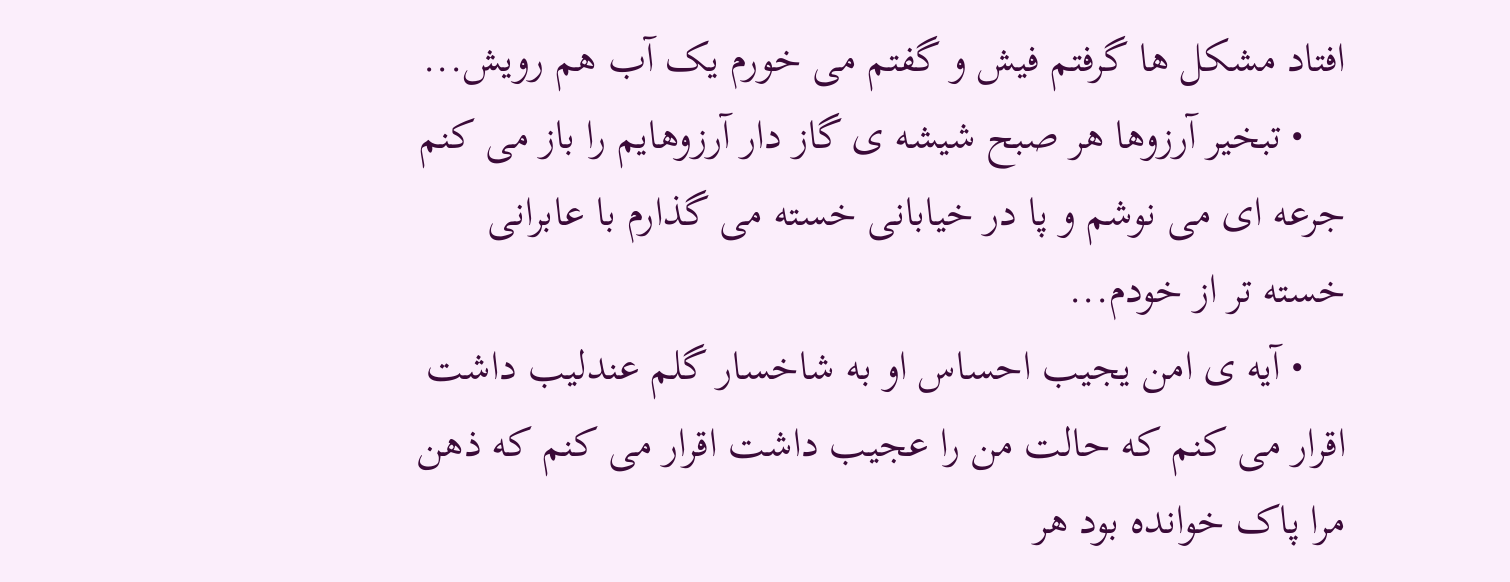افتاد مشکل ها گرفتم فیش و گفتم می خورم یک آب هم رویش...
    • تبخیر آرزوها هر صبح شیشه ی گاز دار آرزوهایم را باز می کنم جرعه ای می نوشم و پا در خیابانی خسته می گذارم با عابرانی خسته تر از خودم...
    • آیه ی امن یجیب احساس او به شاخسار گلم عندلیب داشت اقرار می کنم که حالت من را عجیب داشت اقرار می کنم که ذهن مرا پاک خوانده بود هر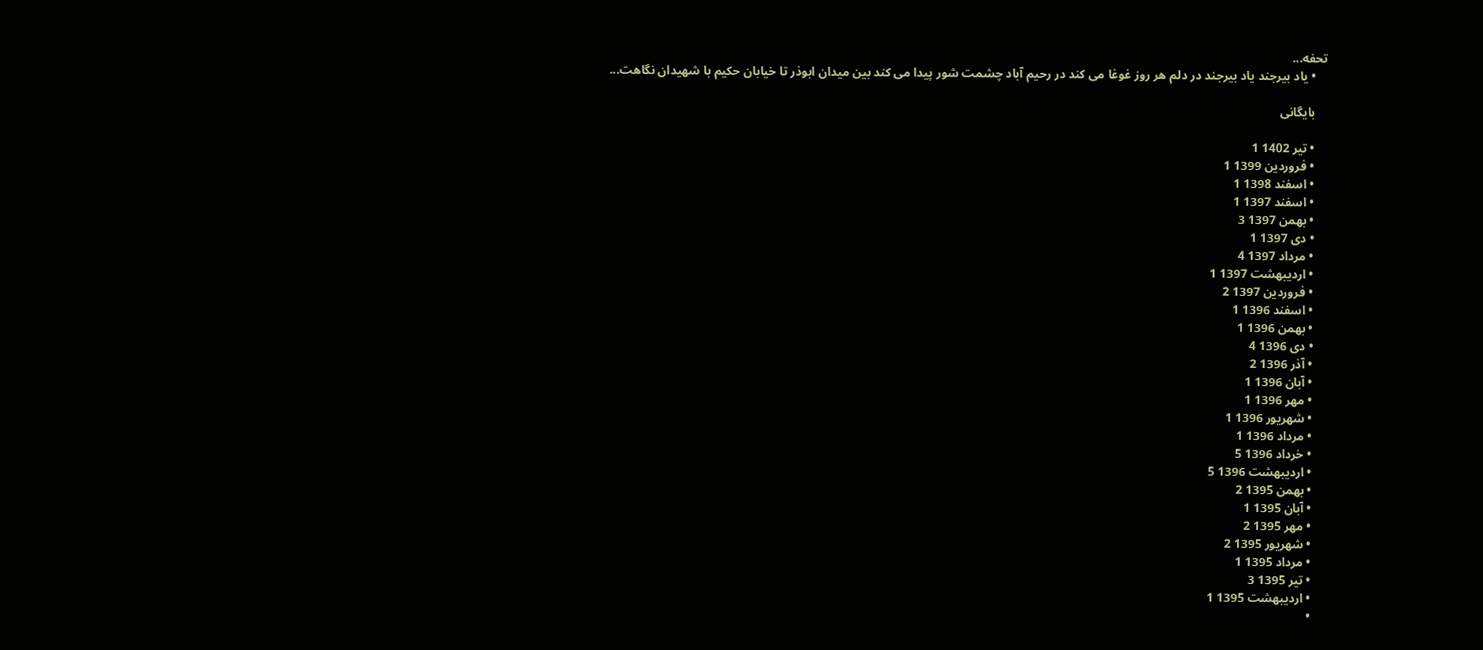تحفه...
    • یاد بیرجند یاد بیرجند در دلم هر روز غوغا می کند در رحیم آباد چشمت شور پیدا می کند بین میدان ابوذر تا خیابان حکیم با شهیدان نگاهت...

    بایگانی

    • تیر 1402 1
    • فروردین 1399 1
    • اسفند 1398 1
    • اسفند 1397 1
    • بهمن 1397 3
    • دی 1397 1
    • مرداد 1397 4
    • اردیبهشت 1397 1
    • فروردین 1397 2
    • اسفند 1396 1
    • بهمن 1396 1
    • دی 1396 4
    • آذر 1396 2
    • آبان 1396 1
    • مهر 1396 1
    • شهریور 1396 1
    • مرداد 1396 1
    • خرداد 1396 5
    • اردیبهشت 1396 5
    • بهمن 1395 2
    • آبان 1395 1
    • مهر 1395 2
    • شهریور 1395 2
    • مرداد 1395 1
    • تیر 1395 3
    • اردیبهشت 1395 1
    •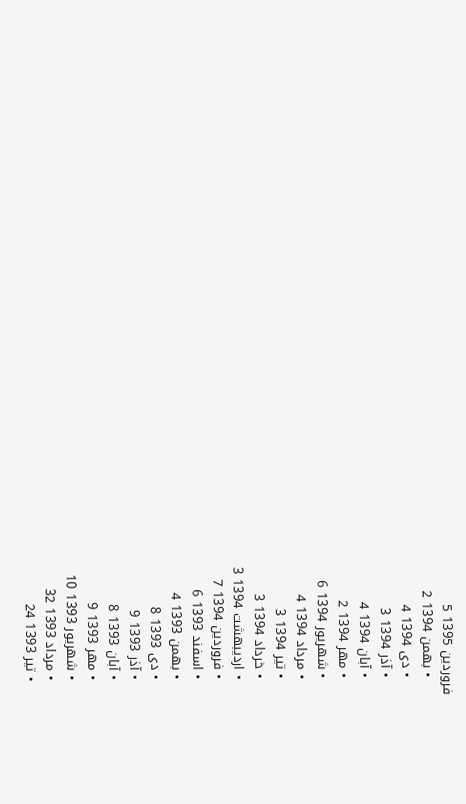فروردین 1395 5
    • بهمن 1394 2
    • دی 1394 4
    • آذر 1394 3
    • آبان 1394 4
    • مهر 1394 2
    • شهریور 1394 6
    • مرداد 1394 4
    • تیر 1394 3
    • خرداد 1394 3
    • اردیبهشت 1394 3
    • فروردین 1394 7
    • اسفند 1393 6
    • بهمن 1393 4
    • دی 1393 8
    • آذر 1393 9
    • آبان 1393 8
    • مهر 1393 9
    • شهریور 1393 10
    • مرداد 1393 32
    • تیر 1393 24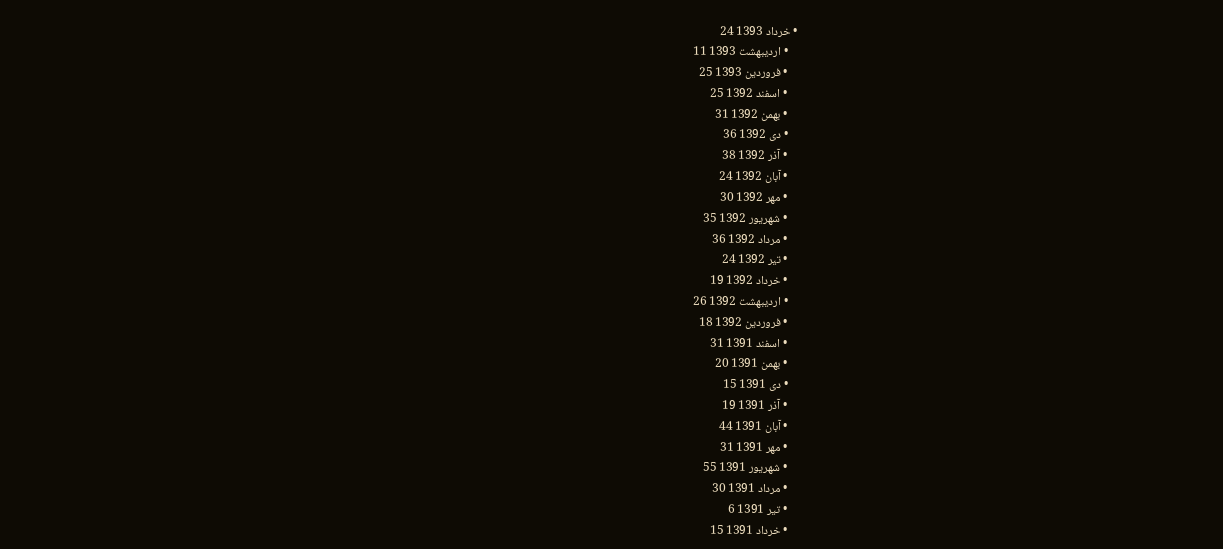• خرداد 1393 24
    • اردیبهشت 1393 11
    • فروردین 1393 25
    • اسفند 1392 25
    • بهمن 1392 31
    • دی 1392 36
    • آذر 1392 38
    • آبان 1392 24
    • مهر 1392 30
    • شهریور 1392 35
    • مرداد 1392 36
    • تیر 1392 24
    • خرداد 1392 19
    • اردیبهشت 1392 26
    • فروردین 1392 18
    • اسفند 1391 31
    • بهمن 1391 20
    • دی 1391 15
    • آذر 1391 19
    • آبان 1391 44
    • مهر 1391 31
    • شهریور 1391 55
    • مرداد 1391 30
    • تیر 1391 6
    • خرداد 1391 15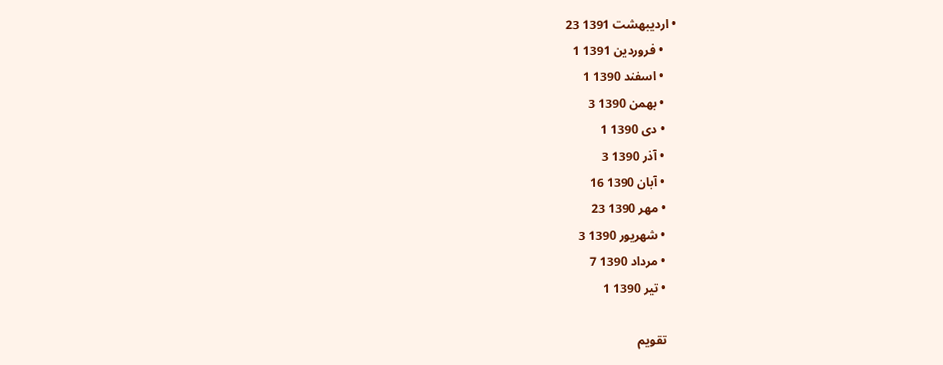• اردیبهشت 1391 23
    • فروردین 1391 1
    • اسفند 1390 1
    • بهمن 1390 3
    • دی 1390 1
    • آذر 1390 3
    • آبان 1390 16
    • مهر 1390 23
    • شهریور 1390 3
    • مرداد 1390 7
    • تیر 1390 1

    تقویم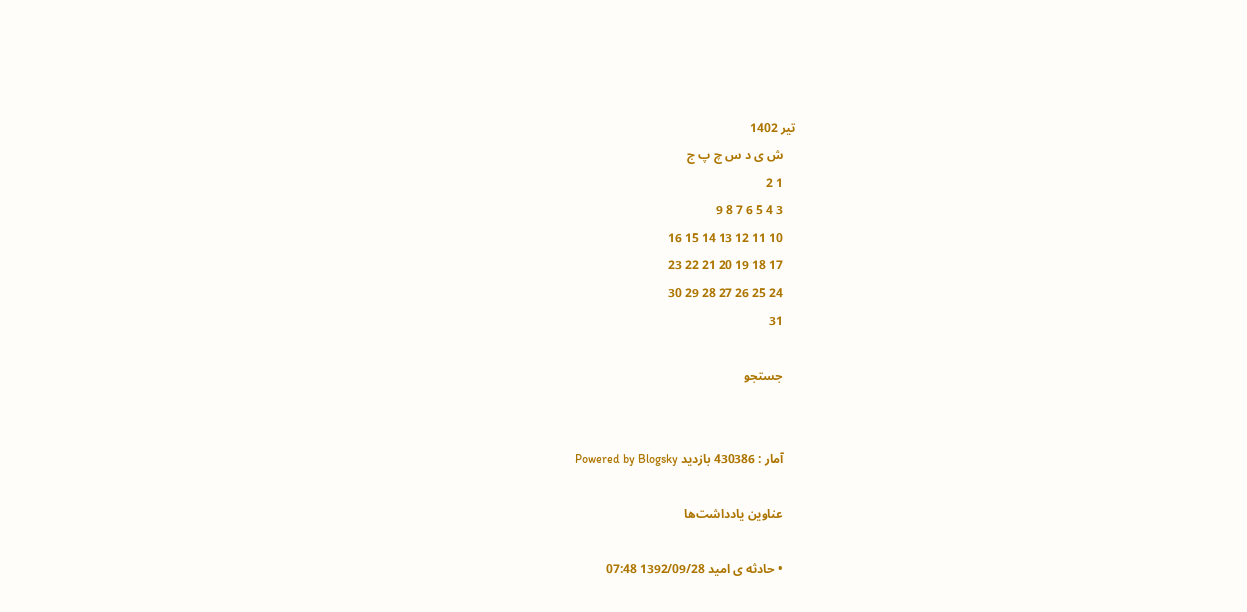تیر 1402
    ش ی د س چ پ ج
    1 2
    3 4 5 6 7 8 9
    10 11 12 13 14 15 16
    17 18 19 20 21 22 23
    24 25 26 27 28 29 30
    31

    جستجو


    آمار : 430386 بازدید Powered by Blogsky

    عناوین یادداشت‌ها

    • حادثه ی امید 1392/09/28 07:48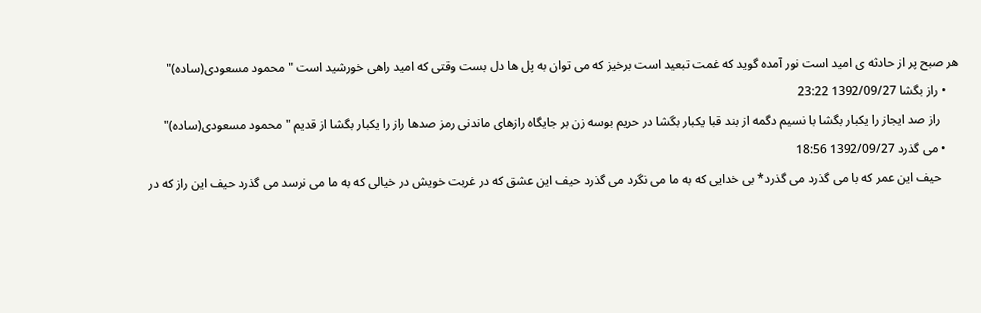هر صبح پر از حادثه ی امید است نور آمده گوید که غمت تبعید است برخیز که می توان به پل ها دل بست وقتی که امید راهی خورشید است " محمود مسعودی(ساده)"
    • راز بگشا 1392/09/27 23:22
      راز صد ایجاز را یکبار بگشا با نسیم دگمه از بند قبا یکبار بگشا در حریم بوسه زن بر جایگاه رازهای ماندنی رمز صدها راز را یکبار بگشا از قدیم " محمود مسعودی(ساده)"
    • می گذرد 1392/09/27 18:56
      حیف این عمر که با می گذرد می گذرد* بی خدایی که به ما می نگرد می گذرد حیف این عشق که در غربت خویش در خیالی که به ما می نرسد می گذرد حیف این راز که در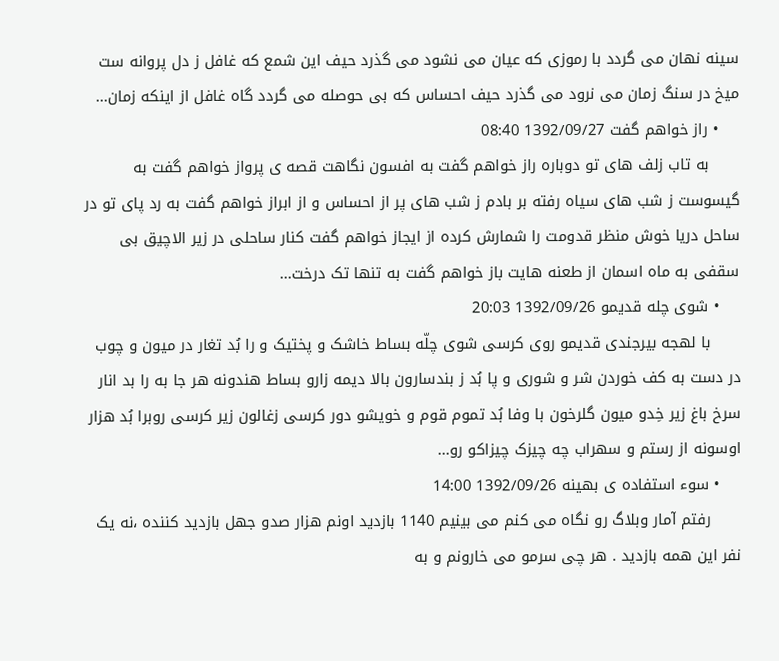سینه نهان می گردد با رموزی که عیان می نشود می گذرد حیف این شمع که غافل ز دل پروانه ست میخ در سنگ زمان می نرود می گذرد حیف احساس که بی حوصله می گردد گاه غافل از اینکه زمان...
    • راز خواهم گفت 1392/09/27 08:40
      به تاب زلف های تو دوباره راز خواهم گفت به افسون نگاهت قصه ی پرواز خواهم گفت به گیسوست ز شب های سیاه رفته بر بادم ز شب های پر از احساس و از ابراز خواهم گفت به رد پای تو در ساحل دریا خوش منظر قدومت را شمارش کرده از ایجاز خواهم گفت کنار ساحلی در زیر الاچیق بی سقفی به ماه اسمان از طعنه هایت باز خواهم گفت به تنها تک درخت...
    • شوی چله قدیمو 1392/09/26 20:03
      با لهجه بیرجندی قدیمو روی کرسی شوی چلّه بساط خاشک و پختیک و را بُد تغار در میون و چوب در دست به کف خوردن شر و شوری و پا بُد ز بندسارون بالا دیمه زارو بساط هندونه هر جا به را بد انار سرخ باغ زیر خِدو میون گلرخون با وفا بُد تموم قوم و خویشو دور کرسی زغالون زیر کرسی روبرا بُد هزار اوسونه از رستم و سهراب چه چیزک چیزاکو رو...
    • سوء استفاده ی بهینه 1392/09/26 14:00
      رفتم آمار وبلاگ رو نگاه می کنم می بینیم 1140 بازدید اونم هزار صدو جهل بازدید کننده ،نه یک نفر این همه بازدید . هر چی سرمو می خارونم و به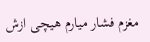مغزم فشار میارم هیچی ازش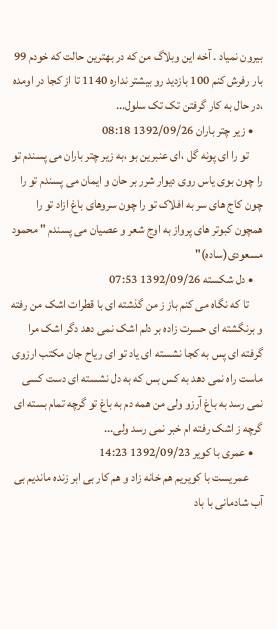بیرون نمیاد . آخه این وبلاگ من که در بهترین حالت که خودم 99 بار رفرش کنم 100 بازدید رو بیشتر نداره 1140 تا از کجا در اومده ،در حال به کار گرفتن تک تک سلول...
    • زیر چتر باران 1392/09/26 08:18
      تو را ای پونه گل ،ای عنبرین بو ،به زیر چتر باران می پسندم تو را چون بوی یاس روی دیوار شرر بر حان و ایمان می پسندم تو را چون کاج های سر به افلاک تو را چون سروهای باغ ازاد تو را همچون کبوتر های پرواز به اوج شعر و عصیان می پسندم " محمود مسعودی(ساده)"
    • دل شکسته 1392/09/26 07:53
      تا که نگاه می کنم باز ز من گذشته ای با قطرات اشک من رفته و برنگشته ای حسرت زاده بر دلم اشک نمی دهد دگر اشک مرا گرفته ای پس به کجا نشسته ای یاد تو ای ریاح جان مکتب ارزوی ماست راه نمی دهد به کس بس که به دل نشسته ای دست کسی نمی رسد به باغ آرزو ولی من همه دم به باغ تو گرچه تمام بسته ای گرچه ز اشک رفته ام خبر نمی رسد ولی...
    • عمری با کویر 1392/09/23 14:23
      عمریست با کویریم هم خانه زاد و هم کار بی ابر زنده ماندیم بی آب شادمانی با باد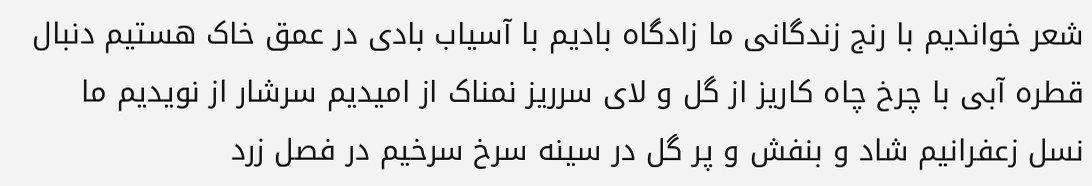شعر خواندیم با رنج زندگانی ما زادگاه بادیم با آسیاب بادی در عمق خاک هستیم دنبال قطره آبی با چرخ چاه کاریز از گل و لای سرریز نمناک از امیدیم سرشار از نویدیم ما نسل زعفرانیم شاد و بنفش و پر گل در سینه سرخ سرخیم در فصل زرد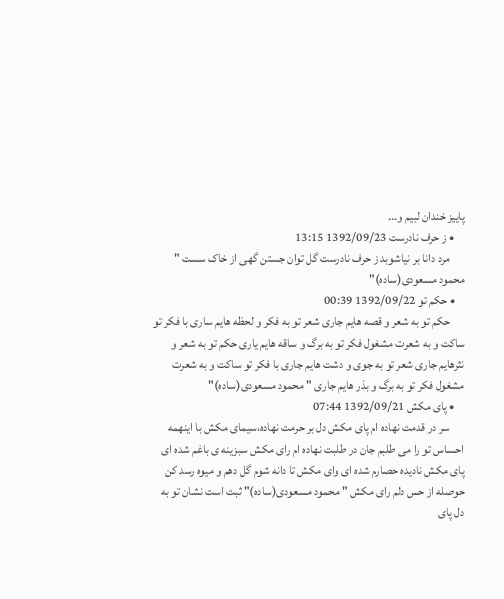پاییز خندان لبیم و...
    • ز حرف نادرست 1392/09/23 13:15
      مرد دانا بر نیاشوبد ز حرف نادرست گل توان جستن گهی از خاک سست " محمود مسعودی(ساده)"
    • حکم تو 1392/09/22 00:39
      حکم تو به شعر و قصه هایم جاری شعر تو به فکر و لحظه هایم ساری با فکر تو ساکت و به شعرت مشغول فکر تو به برگ و ساقه هایم یاری حکم تو به شعر و نثرهایم جاری شعر تو به جوی و دشت هایم جاری با فکر تو ساکت و به شعرت مشغول فکر تو به برگ و بذر هایم جاری " محمود مسعودی(ساده)"
    • پای مکش 1392/09/21 07:44
      سر در قدمت نهاده ام پای مکش دل بر حرمت نهاده،سیمای مکش با اینهمه احساس تو را می طلبم جان در طلبت نهاده ام رای مکش سبزینه ی باغم شده ای پای مکش نادیده حصارم شده ای وای مکش تا دانه شوم گل دهم و میوه رسد کن حوصله از حس دلم رای مکش " محمود مسعودی(ساده)" ثبت است نشان تو به دل پای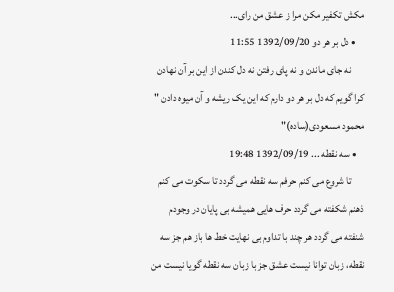مکش تکفیر مکن مرا ز عشق من رای...
    • دل بر هر دو 1392/09/20 11:55
      نه جای ماندن و نه پای رفتن نه دل کندن از این بر آن نهادن کرا گویم که دل بر هر دو دارم که این یک ریشه و آن میوه دادن " محمود مسعودی(ساده)"
    • سه نقطه ... 1392/09/19 19:48
      تا شروع می کنم حرفم سه نقطه می گردد تا سکوت می کنم ذهنم شکفته می گردد حرف هایی همیشه بی پایان در وجودم شنفته می گردد هر چند با تداوم بی نهایت خط ها باز هم جز سه نقطه، زبان توانا نیست عشق جز با زبان سه نقطه گویا نیست من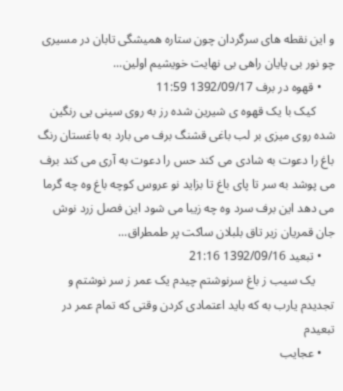و این نقطه های سرگردان چون ستاره همیشگی تابان در مسیری چو نور بی پایان راهی بی نهایت خویشیم اولین...
    • قهوه در برف 1392/09/17 11:59
      کیک با یک قهوه ی شیرین شده رز به روی سینی یی رنگین شده روی میزی بر لب باغی قشنگ برف می بارد به باغستان رنگ باغ را دعوت به شادی می کند حس را دعوت به آری می کند برف می پوشد به سر تا پای باغ تا بزاید نو عروس کوچه باغ وه چه گرما می دهد این برف سرد وه چه زیبا می شود این فصل زرد نوش جان قمریان زیر تاق بلبلان ساکت پر طمطراق...
    • تبعید 1392/09/16 21:16
      یک سیب ز باغ سرنوشتم چیدم یک عمر ز سر نوشتم و تجدیدم یارب به که باید اعتمادی کردن وقتی که تمام عمر در تبعیدم
    • عجایب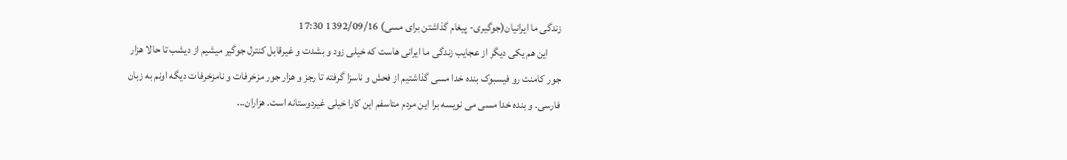زندگی ما ایرانیان(جوگیری- پیغام گذاشتن برای مسی) 1392/09/16 17:30
      این هم یکی دیگر از عجایب زندگی ما ایرانی هاست که خیلی زود و بشدت و غیرقابل کنترل جوگیر میشیم از دیشب تا حالا هزار جور کامنت رو فیسبوک بنده خدا مسی گذاشتیم از فحش و ناسزا گرفته تا رجز و هزار جور مزخرفات و نامزخرفات دیگه اونم به زبان فارسی. و بنده خدا مسی می نویسه برا این مردم متاسفم این کارا خیلی غیردوستانه است. هزاران...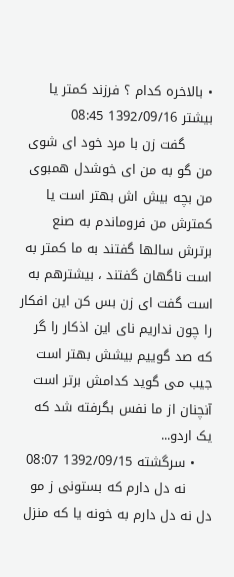• بالاخره کدام ؟ فرزند کمتر یا بیشتر 1392/09/16 08:45
      گفت زن با مرد خود ای شوی من گو به من ای خوشدل همبوی من بچه بیش اش بهتر است یا کمترش من فروماندم به صنع برترش سالها گفتند به ما کمتر به است ناگهان گفتند ، بیشترهم به است گفت ای زن بس کن این افکار را چون نداریم نای این اذکار را گر که صد گوییم بیشش بهتر است جیب می گوید کدامش برتر است آنچنان از ما نفس بگرفته شد که یک اردو...
    • سرگشته 1392/09/15 08:07
      نه دل دارم که بستونی ز مو دل نه دل دارم به خونه یا که منزل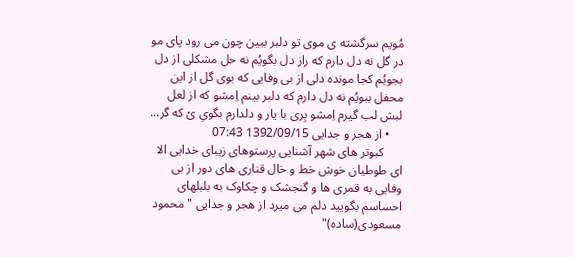مُویم سرگشته ی موی تو دلبر ببین چون می رود پای مو در گل نه دل دارم که راز دل بگویُم نه حل مشکلی از دل بجویُم کجا مونده دلی از بی وفایی که بوی گل از این محفل ببویُم نه دل دارم که دلبر بینم اِمشو که از لعل لبش لب گیرم اِمشو بِری با یار و دلدارم بگویِ یْ که گر...
    • از هجر و جدایی 1392/09/15 07:43
      کبوتر های شهر آشنایی پرستوهای زیبای خدایی الا ای طوطیان خوش خط و خال قناری های دور از بی وفایی به قمری ها و گنجشک و چکاوک به بلبلهای احساسم بگویید دلم می میرد از هجر و جدایی " محمود مسعودی(ساده)"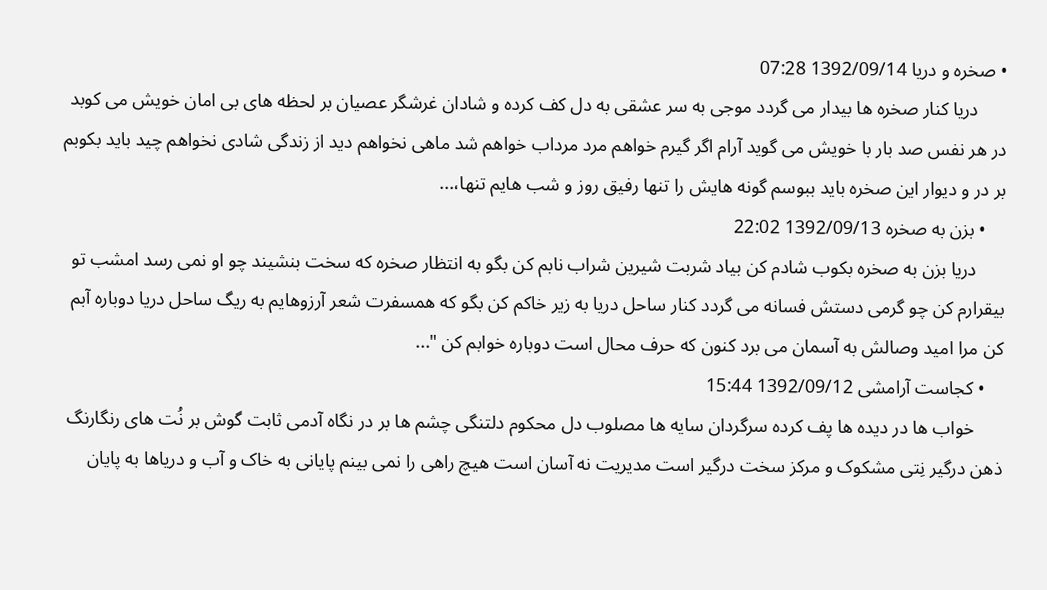• صخره و دریا 1392/09/14 07:28
      دریا کنار صخره ها بیدار می گردد موجی به سر عشقی به دل کف کرده و شادان غرشگر عصیان بر لحظه های بی امان خویش می کوبد در هر نفس صد بار با خویش می گوید آرام اگر گیرم خواهم مرد مرداب خواهم شد ماهی نخواهم دید از زندگی شادی نخواهم چید باید بکوبم بر در و دیوار این صخره باید ببوسم گونه هایش را تنها رفیق روز و شب هایم تنها،...
    • بزن به صخره 1392/09/13 22:02
      دریا بزن به صخره بکوب شادم کن بیاد شربت شیرین شراب نابم کن بگو به انتظار صخره که سخت بنشیند چو او نمی رسد امشب تو بیقرارم کن چو گرمی دستش فسانه می گردد کنار ساحل دریا به زیر خاکم کن بگو که همسفرت شعر آرزوهایم به ریگ ساحل دریا دوباره آبم کن مرا امید وصالش به آسمان می برد کنون که حرف محال است دوباره خوابم کن "...
    • کجاست آرامشی 1392/09/12 15:44
      خواب ها در دیده ها پف کرده سرگردان سایه ها مصلوب دل محکوم دلتنگی چشم ها بر در نگاه آدمی ثابت گوش بر نُت های رنگارنگ ذهن درگیر نِتی مشکوک و مرکز سخت درگیر است مدیریت نه آسان است هیچ راهی را نمی بینم پایانی به خاک و آب و دریاها به پایان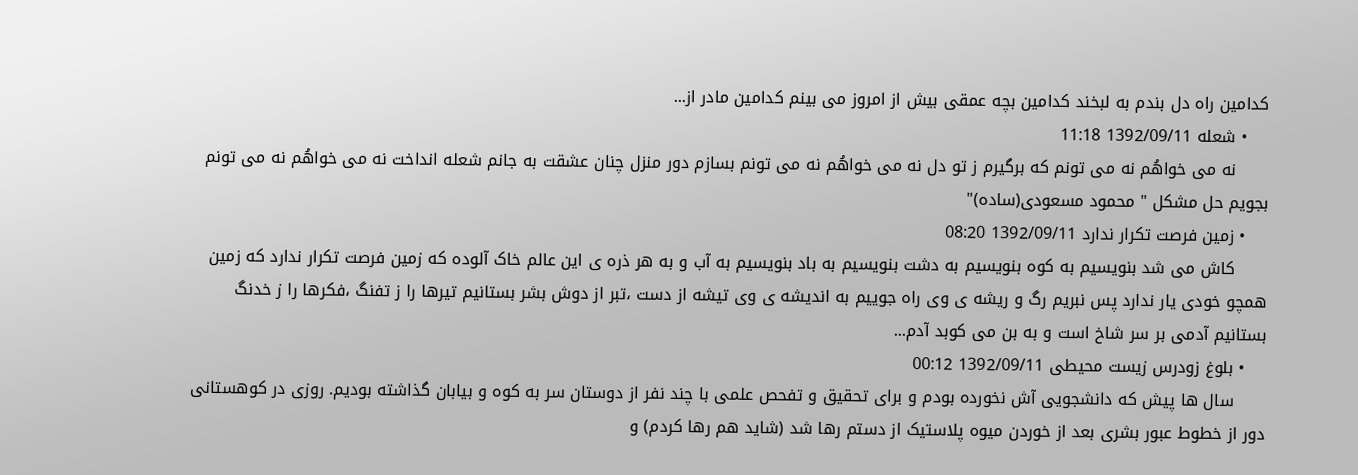کدامین راه دل بندم به لبخند کدامین بچه عمقی بیش از امروز می بینم کدامین مادر از...
    • شعله 1392/09/11 11:18
      نه می خواهُم نه می تونم که برگیرم ز تو دل نه می خواهُم نه می تونم بسازم دور منزل چنان عشقت به جانم شعله انداخت نه می خواهُم نه می تونم بجویم حل مشکل " محمود مسعودی(ساده)"
    • زمین فرصت تکرار ندارد 1392/09/11 08:20
      کاش می شد بنویسیم به کوه بنویسیم به دشت بنویسیم به باد بنویسیم به آب و به هر ذره ی این عالم خاک آلوده که زمین فرصت تکرار ندارد که زمین همچو خودی یار ندارد پس نبریم رگ و ریشه ی وی راه جوییم به اندیشه ی وی تیشه از دست ،تبر از دوش بشر بستانیم تیرها را ز تفنگ ،فکرها را ز خدنگ بستانیم آدمی بر سر شاخ است و به بن می کوبد آدم...
    • بلوغ زودرس زیست محیطی 1392/09/11 00:12
      سال ها پیش که دانشجویی آش نخورده بودم و برای تحقیق و تفحص علمی با چند نفر از دوستان سر به کوه و بیابان گذاشته بودیم. روزی در کوهستانی دور از خطوط عبور بشری بعد از خوردن میوه پلاستیک از دستم رها شد (شاید هم رها کردم) و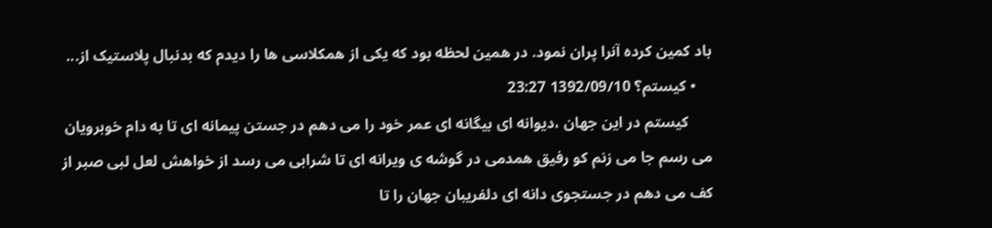باد کمین کرده آنرا پران نمود. در همین لحظه بود که یکی از همکلاسی ها را دیدم که بدنبال پلاستیک از...
    • کیستم؟ 1392/09/10 23:27
      کیستم در این جهان ،دیوانه ای بیگانه ای عمر خود را می دهم در جستن پیمانه ای تا به دام خوبرویان می رسم جا می زنم کو رفیق همدمی در گوشه ی ویرانه ای تا شرابی می رسد از خواهش لعل لبی صبر از کف می دهم در جستجوی دانه ای دلفریبان جهان را تا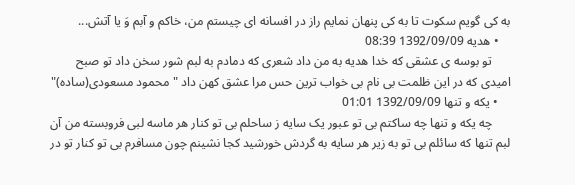به کی گویم سکوت تا به کی پنهان نمایم راز در افسانه ای چیستم من، خاکم و آبم وَ یا آتش...
    • هدیه 1392/09/09 08:39
      تو بوسه ی عشقی که خدا هدیه به من داد شعری که دمادم به لبم شور سخن داد تو صبح امیدی که در این ظلمت بی نام بی خواب ترین حس مرا عشق کهن داد " محمود مسعودی(ساده)"
    • یکه و تنها 1392/09/09 01:01
      چه یکه و تنها چه ساکتم بی تو عبور یک سایه ز ساحلم بی تو کنار هر ماسه لبی فروبسته من آن لبم تنها که سائلم بی تو به زیر هر سایه به گردش خورشید کجا نشینم چون مسافرم بی تو کنار تو در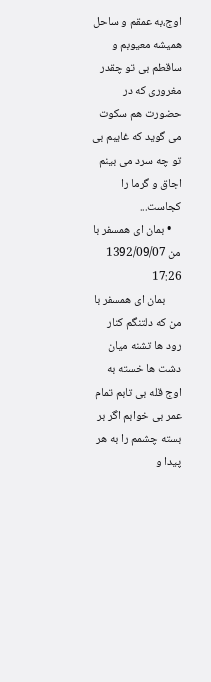اوج،به عمقم و ساحل همیشه معیوبم و ساقطم بی تو چقدر مغروری که در حضورت هم سکوت می گوید که غایبم بی تو چه سرد می بینم اجاق و گرما را کجاست...
    • بمان ای همسفر با من 1392/09/07 17:26
      بمان ای همسفر با من که دلتنگم کنار رود ها تشنه میان دشت ها خسته به اوج قله بی تابم تمام عمر بی خوابم اگر بر بسته چشمم را به هر پیدا و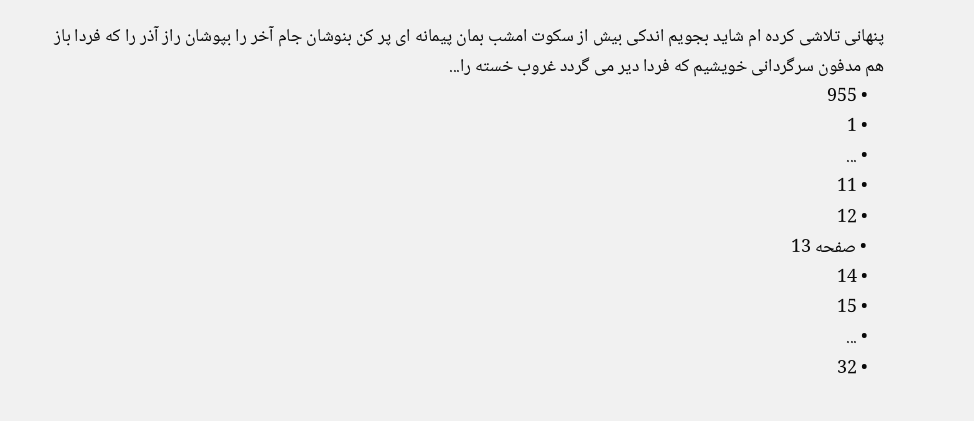پنهانی تلاشی کرده ام شاید بجویم اندکی بیش از سکوت امشب بمان پیمانه ای پر کن بنوشان جام آخر را بپوشان راز آذر را که فردا باز هم مدفون سرگردانی خویشیم که فردا دیر می گردد غروب خسته را...
    • 955
    • 1
    • ...
    • 11
    • 12
    • صفحه 13
    • 14
    • 15
    • ...
    • 32